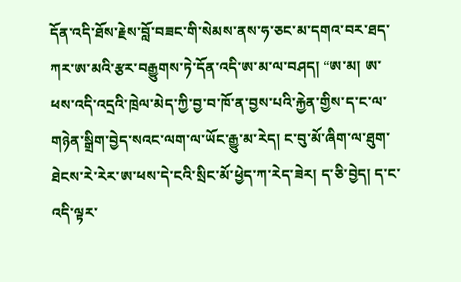དོན་འདི་ཐོས་རྗེས་བློ་བཟང་གི་སེམས་ནས་ཧ་ཅང་མ་དགའ་བར་ཐད་ཀར་ཨ་མའི་རྩར་བརྒྱུགས་ཏེ་དོན་འདི་ཨ་མ་ལ་བཤད། “ཨ་མ། ཨ་ཕས་འདི་འདྲའི་ཁྲེལ་མེད་ཀྱི་བྱ་བ་ཁོ་ན་བྱས་པའི་རྐྱེན་གྱིས་ད་ང་ལ་གཉེན་སྒྲིག་བྱེད་སའང་ལག་ལ་ཡོང་རྒྱུ་མ་རེད། ང་བུ་མོ་ཞིག་ལ་ཐུག་ཐེངས་རེ་རེར་ཨ་ཕས་དེ་ངའི་སྲིང་མོ་ཕྱེད་ཀ་རེད་ཟེར། ད་ཅི་བྱེད། ད་ང་འདི་ལྟར་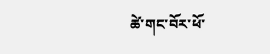ཚེ་གང་བོར་ཕོ་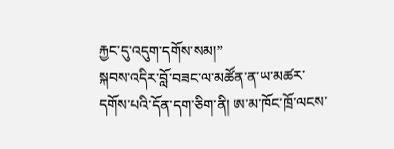རྐྱང་དུ་འདུག་དགོས་སམ།”
སྐབས་འདིར་བློ་བཟང་ལ་མཚོན་ན་ཡ་མཚར་དགོས་པའི་དོན་དག་ཅིག་ནི། ཨ་མ་ཁོང་ཁྲོ་ལངས་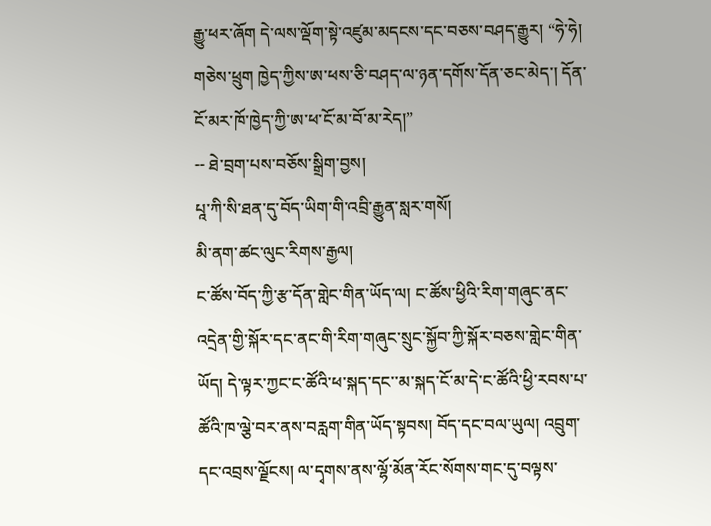རྒྱུ་ཕར་ཞོག དེ་ལས་ལྡོག་སྟེ་འཛུམ་མདངས་དང་བཅས་བཤད་རྒྱུར། “ཧེ་ཧེ། གཅེས་ཕྲུག ཁྱེད་ཀྱིས་ཨ་ཕས་ཅི་བཤད་ལ་ཉན་དགོས་དོན་ཅང་མེད་། དོན་ངོ་མར་ཁོ་ཁྱེད་ཀྱི་ཨ་ཕ་ངོ་མ་བོ་མ་རེད།”
-- ཐེ་བྲག་པས་བཅོས་སྒྲིག་བྱས།
པཱ་ཀི་སི་ཐན་དུ་བོད་ཡིག་གི་འབྲི་རྒྱུན་སླར་གསོ།
མི་ནག་ཚང་ལུང་རིགས་རྒྱལ།
ང་ཚོས་བོད་ཀྱི་རྩ་དོན་གླེང་གིན་ཡོད་ལ། ང་ཚོས་ཕྱིའི་རིག་གཞུང་ནང་འདྲེན་གྱི་སྐོར་དང་ནང་གི་རིག་གཞུང་སྲུང་སྐྱོབ་ཀྱི་སྐོར་བཅས་གླེང་གིན་ཡོད། དེ་ལྟར་ཀྱང་ང་ཚོའི་ཕ་སྐད་དང་་མ་སྐད་ངོ་མ་དེ་ང་ཚོའི་ཕྱི་རབས་པ་ཚོའི་ཁ་ལྕེ་བར་ནས་བརླག་གིན་ཡོད་སྟབས། བོད་དང་བལ་ཡུལ། འབྲུག་དང་འབྲས་ལྗོངས། ལ་དྭགས་ནས་ལྷོ་མོན་རོང་སོགས་གང་དུ་བལྟས་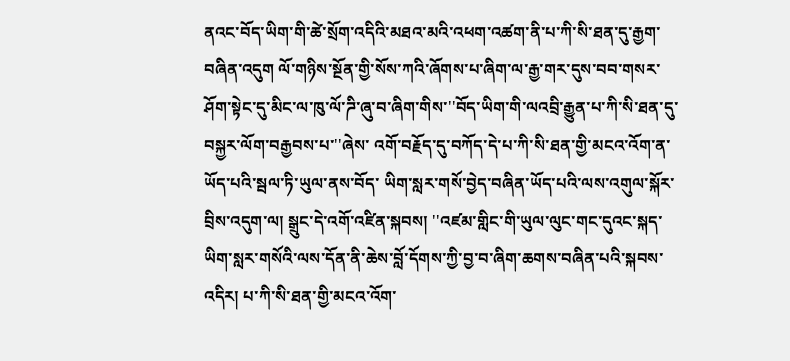ནའང་བོད་ཡིག་གི་ཚེ་སྲོག་འདིའི་མཐའ་མའི་འཕག་འཚག་ནི་པ་ཀི་སི་ཐན་དུ་རྒྱག་བཞིན་འདུག ལོ་གཉིས་སྔོན་གྱི་སོས་ཀའི་ཞོགས་པ་ཞིག་ལ་རྒྱ་གར་དུས་བབ་གསར་ཤོག་སྟེང་དུ་མིང་ལ་ཁུ་ལོ་ཌི་ཞུ་བ་ཞིག་གིས་''བོད་ཡིག་གི་ལའབྲི་རྒྱུན་པ་ཀི་སི་ཐན་དུ་བསྐྱར་ལོག་བརྒྱབས་པ་''ཞེས་ འགོ་བརྗོད་དུ་བཀོད་དེ་པ་ཀི་སི་ཐན་གྱི་མངའ་འོག་ན་ཡོད་པའི་སྦལ་ཏི་ཡུལ་ནས་བོད་ ཡིག་སླར་གསོ་བྱེད་བཞིན་ཡོད་པའི་ལས་འགུལ་སྐོར་བྲིས་འདུག་ལ། སྒྲུང་དེ་འགོ་འཛིན་སྐབས། ''འཛམ་གླིང་གི་ཡུལ་ལུང་གང་དུའང་སྐད་ཡིག་སླར་གསོའི་ལས་དོན་ནི་ཆེས་བློ་དོགས་ཀྱི་བྱ་བ་ཞིག་ཆགས་བཞིན་པའི་སྐབས་འདིར། པ་ཀི་སི་ཐན་གྱི་མངའ་འོག་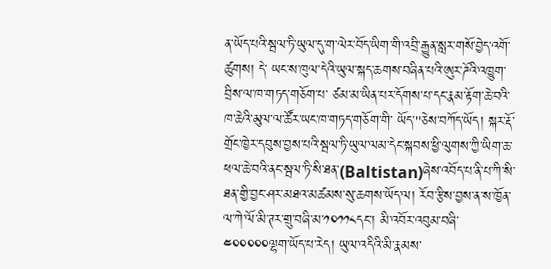ན་ཡོད་པའི་སྦལ་ཏི་ཡུལ་དུ་ག་ལེར་བོད་ཡིག་གི་འབྲི་རྒྱུན་སླར་གསོ་བྱེད་འགོ་ཚུགས། དེ་ ཡང་ས་ཁུལ་དེའི་ཡུལ་སྐད་ཆགས་བཞིན་པའི་ཨུར་ཌོའི་འཁྱུག་བྲིས་ལ་ཁ་གཏད་གཅོག་པ་ ཙམ་མ་ཡིན་པར་དོགས་པ་དང་རྣམ་རྟོག་ཆེ་བའི་ཁ་ཆེའི་མུལ་ལ་ཚོར་ཡང་ཁ་གཏད་གཅོག་གི་ ཡོད་''ཅེས་བཀོད་ཡོད། སྐར་རྡོ་གྲོང་ཁྱེར་དབུས་བྱས་པའི་སྦལ་ཏི་ཡུལ་ལམ་དེང་སྐབས་ཕྱི་ལུགས་ཀྱི་ཡིག་ཆ་ཕལ་ཆེ་བའི་ནང་སྦལ་ཏི་སི་ཐན་(Baltistan)ཞེས་འབོད་པ་ནི་པ་ཀི་སི་ཐན་གྱི་བྱང་ཤར་མཐའ་མཚམས་སུ་ཆགས་ཡོད་ལ། རོབ་རྩིས་བྱས་ན་ས་ཁྱོན་ལ་ཀེ་ལོ་མི་ཊར་གྲུ་བཞི་མ་༡༠༡༡༨དང་། མི་འབོར་འབུམ་བཞི་༤༠༠༠༠༠ལྷག་ཡོད་པ་རེད། ཡུལ་འདིའི་མི་རྣམས་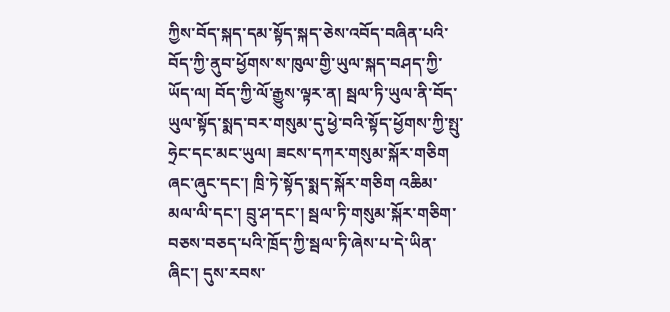ཀྱིས་བོད་སྐད་དམ་སྟོད་སྐད་ཅེས་འབོད་བཞིན་པའི་བོད་ཀྱི་ནུབ་ཕྱོགས་ས་ཁུལ་གྱི་ཡུལ་སྐད་བཤད་ཀྱི་ཡོད་ལ། བོད་ཀྱི་ལོ་རྒྱུས་ལྟར་ན། སྦལ་ཏི་ཡུལ་ནི་བོད་ཡུལ་སྟོད་སྨད་བར་གསུམ་དུ་ཕྱེ་བའི་སྟོད་ཕྱོགས་ཀྱི་སྤུ་ཧྲེང་དང་མང་ཡུལ། ཟངས་དཀར་གསུམ་སྐོར་གཅིག ཞང་ཞུང་དང་། ཁྲི་ཏེ་སྟོད་སྨད་སྐོར་གཅིག འཆིམ་མལ་ལི་དང་། བྲུ་ཤ་དང་། སྦལ་ཏི་གསུམ་སྐོར་གཅིག་བཅས་བཅད་པའི་ཁྲོད་ཀྱི་སྦལ་ཏི་ཞེས་པ་དེ་ཡིན་ཞིང་། དུས་རབས་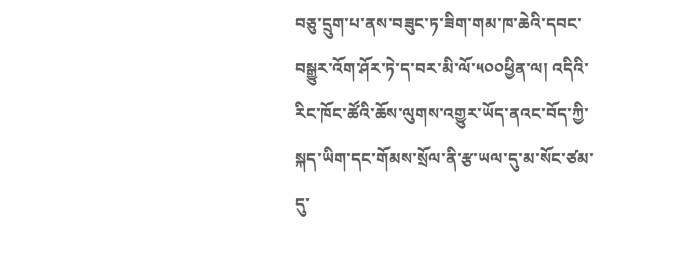བཅུ་དྲུག་པ་ནས་བཟུང་ཏ་ཟིག་གམ་ཁ་ཆེའི་དབང་བསྒྱུར་འོག་ཤོར་ཏེ་ད་བར་མི་ལོ་༥༠༠ཕྱིན་ལ། འདིའི་རིང་ཁོང་ཚོའི་ཆོས་ལུགས་འགྱུར་ཡོད་ནའང་བོད་ཀྱི་སྐད་ཡིག་དང་གོམས་སྲོལ་ནི་རྩ་ཡལ་དུ་མ་སོང་ཙམ་དུ་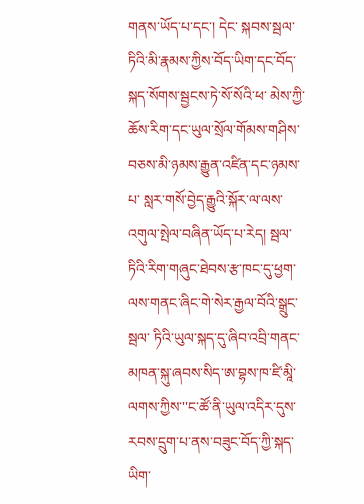གནས་ཡོད་པ་དང་། དེང་ སྐབས་སྦལ་ཏིའི་མི་རྣམས་ཀྱིས་བོད་ཡིག་དང་བོད་སྐད་སོགས་སྦྱངས་ཏེ་སོ་སོའི་ཕ་ མེས་ཀྱི་ཆོས་རིག་དང་ཡུལ་སྲོལ་གོམས་གཤིས་བཅས་མི་ཉམས་རྒྱུན་འཛིན་དང་ཉམས་པ་ སླར་གསོ་བྱེད་རྒྱུའི་སྐོར་ལ་ལས་འགུལ་སྤེལ་བཞིན་ཡོད་པ་རེད། སྦལ་ ཏིའི་རིག་གཞུང་ཐེབས་རྩ་ཁང་དུ་ཕྱག་ལས་གནང་ཞིང་གེ་སེར་རྒྱལ་བོའི་སྒྲུང་སྦལ་ ཏིའི་ཡུལ་སྐད་དུ་ཞིབ་འབྲི་གནང་མཁན་སྐུ་ཞབས་སིད་ཨ་བྷས་ཁ་ཛི་མཱི་ལགས་ཀྱིས་''ང་ཚོ་ནི་ཡུལ་འདིར་དུས་རབས་དྲུག་པ་ནས་བཟུང་བོད་ཀྱི་སྐད་ཡིག་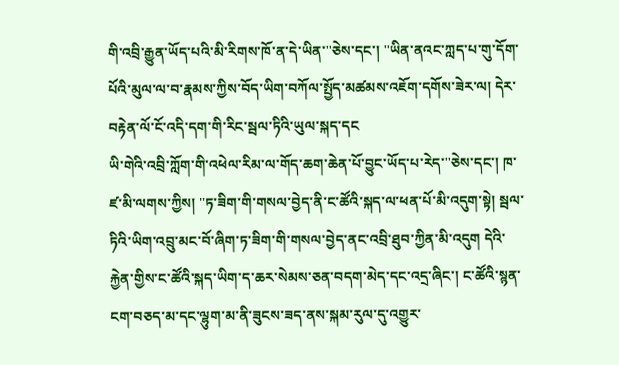གི་འབྲི་རྒྱུན་ཡོད་པའི་མི་རིགས་ཁོ་ན་དེ་ཡིན་''ཅེས་དང་། ''ཡིན་ནའང་ཀླད་པ་གུ་དོག་པོའི་མུལ་ལ་བ་རྣམས་ཀྱིས་བོད་ཡིག་བཀོལ་སྤྱོད་མཚམས་འཇོག་དགོས་ཟེར་ལ། དེར་བརྟེན་ལོ་ངོ་འདི་དག་གི་རིང་སྦལ་ཏིའི་ཡུལ་སྐད་དང
ཡི་གེའི་འབྲི་ཀློག་གི་འཕེལ་རིམ་ལ་གོད་ཆག་ཆེན་པོ་བྱུང་ཡོད་པ་རེད་''ཅེས་དང་། ཁ་ཛ་མི་ལགས་ཀྱིས། ''ཏ་ཟིག་གི་གསལ་བྱེད་ནི་ང་ཚོའི་སྐད་ལ་ཕན་པོ་མི་འདུག་སྟེ། སྦལ་ཏིའི་ཡིག་འབྲུ་མང་བོ་ཞིག་ཏ་ཟིག་གི་གསལ་བྱེད་ནང་འབྲི་ཐུབ་ཀྱིན་མི་འདུག དེའི་རྐྱེན་གྱིས་ང་ཚོའི་སྐད་ཡིག་ད་ཆར་སེམས་ཅན་བདག་མེད་དང་འདྲ་ཞིང་། ང་ཚོའི་སྙན་ངག་བཅད་མ་དང་ལྷུག་མ་ནི་ཟུངས་ཟད་ནས་སྐམ་རུལ་དུ་འགྱུར་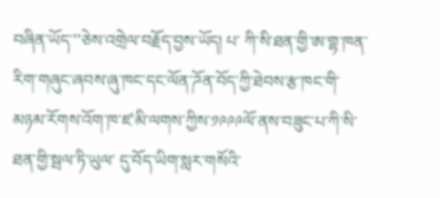བཞིན་ཡོད་''ཅེས་འགྲེལ་བརྗོད་བྱས་ཡོད། པ་ ཀི་སི་ཐན་གྱི་ཨ་གྷ་ཁན་རིག་གཞུང་ཞབས་ཞུ་ཁང་དང་ལོན་ཌོན་བོད་ཀྱི་ཐེབས་རྩ་ཁང་གི་ མཉམ་རོགས་འོག་ཁ་ཛ་མི་ལགས་ཀྱིས་༡༩༩༩ལོ་ནས་བཟུང་པ་ཀི་སི་ཐན་གྱི་སྦལ་ཏི་ཡུལ་ དུ་བོད་ཡིག་སླར་གསོའི་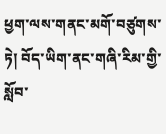ཕྱག་ལས་གནང་མགོ་བཙུགས་ཏེ། བོད་ཡིག་ནང་གཞི་རིམ་གྱི་སློབ་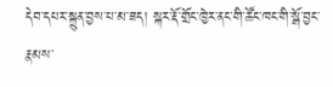དེབ་དཔར་སྐྲུན་བྱས་པ་མ་ཟད། སྐར་རྡོ་གྲོང་ཁྱེར་ནང་གི་ཚོང་ཁང་གི་སྒོ་བྱང་རྣམས་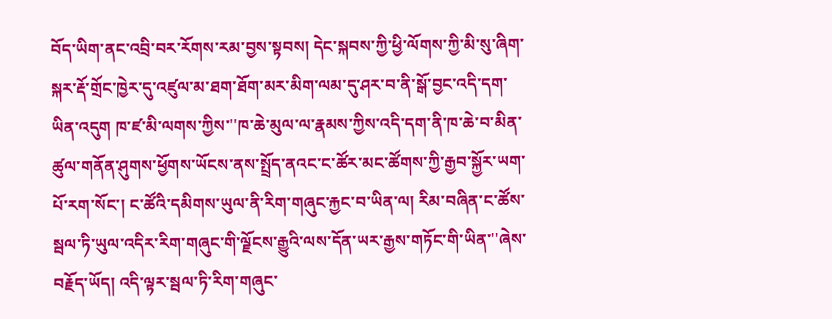བོད་ཡིག་ནང་འབྲི་བར་རོགས་རམ་བྱས་སྟབས། དེང་སྐབས་ཀྱི་ཕྱི་ལོགས་ཀྱི་མི་སུ་ཞིག་སྐར་རྡོ་གྲོང་ཁྱེར་དུ་འཛུལ་མ་ཐག་ཐོག་མར་མིག་ལམ་དུ་ཤར་བ་ནི་སྒོ་བྱང་འདི་དག་ཡིན་འདུག ཁ་ཛ་མི་ལགས་ཀྱིས་''ཁ་ཆེ་མུལ་ལ་རྣམས་ཀྱིས་འདི་དག་ནི་ཁ་ཆེ་བ་མིན་ཚུལ་གནོན་ཤུགས་ཕྱོགས་ཡོངས་ནས་སྤྲོད་ནའང་ང་ཚོར་མང་ཚོགས་ཀྱི་རྒྱབ་སྐྱོར་ཡག་པོ་རག་སོང་། ང་ཚོའི་དམིགས་ཡུལ་ནི་རིག་གཞུང་རྐྱང་བ་ཡིན་ལ། རིམ་བཞིན་ང་ཚོས་སྦལ་ཏི་ཡུལ་འདིར་རིག་གཞུང་གི་ལྗོངས་རྒྱུའི་ལས་དོན་ཡར་རྒྱས་གཏོང་གི་ཡིན་''ཞེས་བརྗོད་ཡོད། འདི་ལྟར་སྦལ་ཏི་རིག་གཞུང་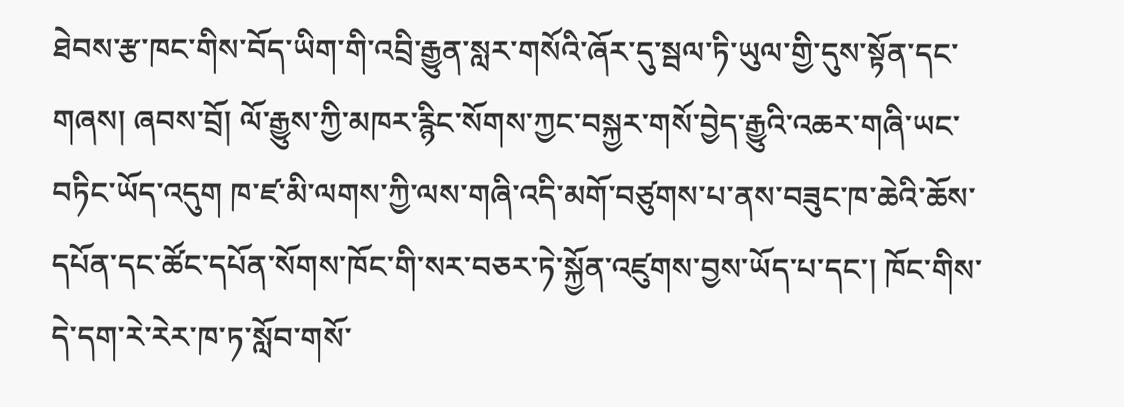ཐེབས་རྩ་ཁང་གིས་བོད་ཡིག་གི་འབྲི་རྒྱུན་སླར་གསོའི་ཞོར་དུ་སྦལ་ཏི་ཡུལ་གྱི་དུས་སྟོན་དང་གཞས། ཞབས་བྲོ། ལོ་རྒྱུས་ཀྱི་མཁར་རྙིང་སོགས་ཀྱང་བསྐྱར་གསོ་བྱེད་རྒྱུའི་འཆར་གཞི་ཡང་བཏིང་ཡོད་འདུག ཁ་ཛ་མི་ལགས་ཀྱི་ལས་གཞི་འདི་མགོ་བཙུགས་པ་ནས་བཟུང་ཁ་ཆེའི་ཆོས་དཔོན་དང་ཚོང་དཔོན་སོགས་ཁོང་གི་སར་བཅར་ཏེ་སྐྱོན་འཛུགས་བྱས་ཡོད་པ་དང་། ཁོང་གིས་དེ་དག་རེ་རེར་ཁ་ཏ་སློབ་གསོ་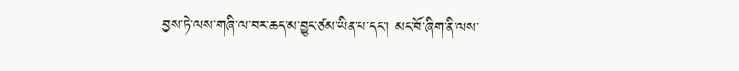བྱས་ཏེ་ལས་གཞི་ལ་བར་ཆད་མ་བྱུང་ཙམ་ཡིན་པ་དང་། མང་བོ་ཞིག་ནི་ལས་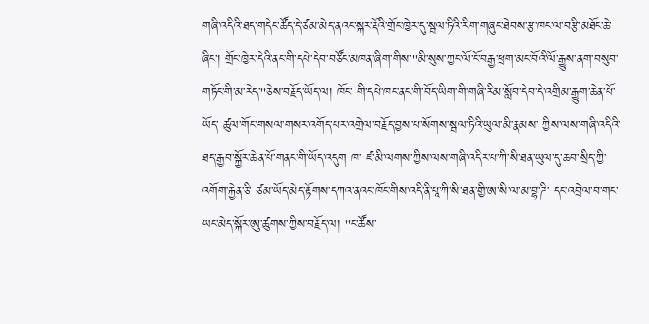གཞི་འདིའི་ཐད་གདེང་ཚོད་དེ་ཙམ་མེད་ནའང་སྐར་རྡོའི་གྲོང་ཁྱེར་དུ་སྦལ་ཏིའི་རིག་གཞུང་ཐེབས་རྩ་ཁང་ལ་བརྩི་མཐོང་ཆེ་ཞིང་། གྲོང་ཁྱེར་དེའི་ནང་གི་དཔེ་དེབ་བཙོང་མཁན་ཞིག་གིས་''མི་སུས་ཀྱང་ལོ་ངོ་བརྒྱ་ཕྲག་མང་བོའི་ལོ་རྒྱུས་ནག་བསུབ་གཏོང་གི་མ་རེད་''ཅེས་བརྗོད་ཡོད་ལ། ཁོང་ གི་དཔེ་ཁང་ནང་གི་བོད་ཡིག་གི་གཞི་རིམ་སློབ་དེབ་དེ་འགྲིམ་རྒྱུག་ཆེན་པོ་ཡོད་ ཚུལ་གོང་གསལ་གསར་འགོད་པར་འགྲེལ་བརྗོད་བྱས་པ་སོགས་སྦལ་ཏིའི་ཡུལ་མི་རྣམས་ ཀྱིས་ལས་གཞི་འདིའི་ཐད་རྒྱབ་སྐྱོར་ཆེན་པོ་གནང་གི་ཡོད་འདུག ཁ་ ཛ་མི་ལགས་ཀྱིས་ལས་གཞི་འདིར་པ་ཀི་སི་ཐན་ཡུལ་དུ་ཆབ་སྲིད་ཀྱི་འགོག་རྐྱེན་ཅི་ ཙམ་ཡོད་མེད་རྟོགས་དཀའ་ནའང་ཁོང་གིས་འདི་ནི་པཱ་ཀི་སི་ཐན་གྱི་ཨ་སི་ལ་མ་བྷ་ཌི་ དང་འབྲེལ་བ་གང་ཡང་མེད་སྐོར་ཨུ་ཚུགས་ཀྱིས་བརྗོད་ལ། ''ང་ཚོས་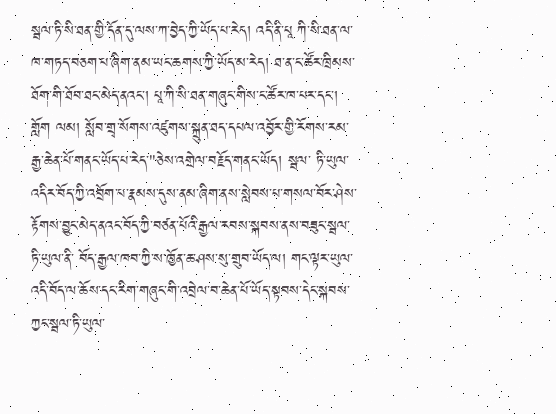སྦལ་ཏི་སི་ཐན་གྱི་དོན་དུ་ལས་ཀ་བྱེད་ཀྱི་ཡོད་པ་རེད། འདི་ནི་པཱ ཀི་སི་ཐན་ལ་ཁ་གཏད་བཅག་པ་ཞིག་ནམ་ཡང་ཆགས་ཀྱི་ཡོད་མ་རེད། ཐ་ན་ང་ཚོར་ཁྲིམས་ཐོག་གི་ཐོབ་ཐང་མེད་ནའང་། པཱ་ཀི་སི་ཐན་གཞུང་གིས་ང་ཚོར་ཁ་པར་དང་། གློག ལམ། སློབ་གྲྭ་སོགས་འཛུགས་སྐྲུན་ཐད་དཔལ་འབྱོར་གྱི་རོགས་རམ་རྒྱ་ཆེན་པོ་གནང་ཡོད་པ་རེད་''ཅེས་འགྲེལ་བརྗོད་གནང་ཡོད། སྦལ་ ཏི་ཡུལ་འདིར་བོད་ཀྱི་འབྲོག་པ་རྣམས་དུས་ནམ་ཞིག་ནས་སླེབས་པ་གསལ་བོར་ཤེས་ རྟོགས་བྱུང་མེད་ནའང་བོད་ཀྱི་བཙན་པོའི་རྒྱལ་རབས་སྐབས་ནས་བཟུང་སྦལ་ཏི་ཡུལ་ནི་ བོད་རྒྱལ་ཁབ་ཀྱི་ས་ཁྱོན་ཆ་ཤས་སུ་གྲུབ་ཡོད་ལ། གང་ལྟར་ཡུལ་འདི་བོད་ལ་ཆོས་དང་རིག་གཞུང་གི་འབྲེལ་བ་ཆེན་པོ་ཡོད་སྟབས་དེང་སྐབས་ཀྱང་སྦལ་ཏི་ཡུལ་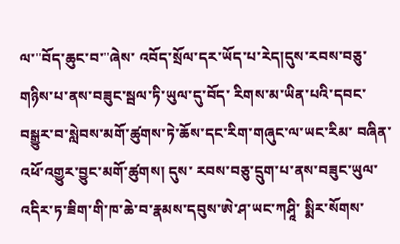ལ་''བོད་ཆུང་བ་''ཞེས་ འབོད་སྲོལ་དར་ཡོད་པ་རེད།དུས་རབས་བཅུ་གཉིས་པ་ནས་བཟུང་སྦལ་ཏི་ཡུལ་དུ་བོད་ རིགས་མ་ཡིན་པའི་དབང་བསྒྱུར་བ་སླེབས་མགོ་ཚུགས་ཏེ་ཆོས་དང་རིག་གཞུང་ལ་ཡང་རིམ་ བཞིན་འཕོ་འགྱུར་བྱུང་མགོ་ཚུགས། དུས་ རབས་བཅུ་དྲུག་པ་ནས་བཟུང་ཡུལ་འདིར་ཏ་ཟིག་གི་ཁ་ཆེ་བ་རྣམས་དབུས་ཨེ་ཤ་ཡང་ཀཤཱི་ སྨིར་སོགས་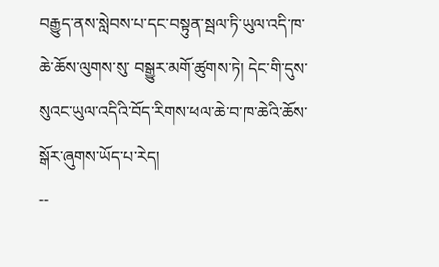བརྒྱུད་ནས་སླེབས་པ་དང་བསྟུན་སྦལ་ཏི་ཡུལ་འདི་ཁ་ཆེ་ཆོས་ལུགས་སུ་ བསྒྱུར་མགོ་ཚུགས་ཏེ། དེང་གི་དུས་སུའང་ཡུལ་འདིའི་བོད་རིགས་ཕལ་ཆེ་བ་ཁ་ཆེའི་ཆོས་སྒོར་ཞུགས་ཡོད་པ་རེད།
--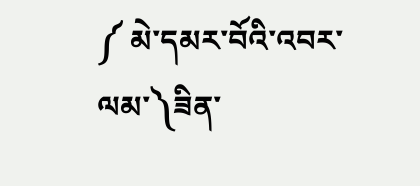༼ མེ་དམར་བོའི་འབར་ལམ་༽ཟིན་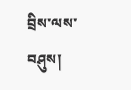བྲིས་ལས་བཤུས།